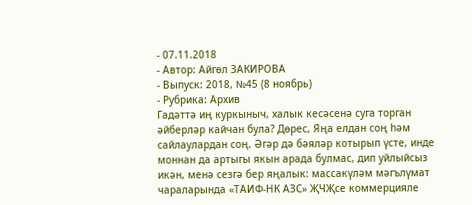- 07.11.2018
- Автор: Айгөл ЗАКИРОВА
- Выпуск: 2018, №45 (8 ноябрь)
- Рубрика: Архив
Гадәттә иң куркыныч, халык кесәсенә суга торган әйберләр кайчан була? Дөрес, Яңа елдан соң һәм сайлаулардан соң. Әгәр дә бәяләр котырып үсте, инде моннан да артыгы якын арада булмас, дип уйлыйсыз икән, менә сезгә бер яңалык: массакүләм мәгълүмат чараларында «ТАИФ-НК АЗС» ҖЧҖсе коммерцияле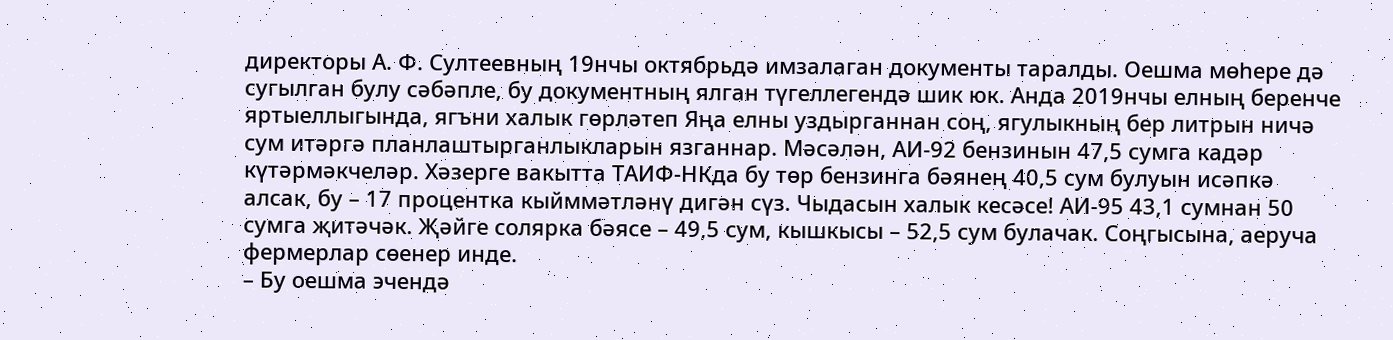директоры А. Ф. Султеевның 19нчы октябрьдә имзалаган документы таралды. Оешма мөһере дә сугылган булу сәбәпле, бу документның ялган түгеллегендә шик юк. Анда 2019нчы елның беренче яртыеллыгында, ягъни халык гөрләтеп Яңа елны уздырганнан соң, ягулыкның бер литрын ничә сум итәргә планлаштырганлыкларын язганнар. Мәсәлән, АИ-92 бензинын 47,5 сумга кадәр күтәрмәкчеләр. Хәзерге вакытта ТАИФ-НКда бу төр бензинга бәянең 40,5 сум булуын исәпкә алсак, бу – 17 процентка кыйммәтләнү дигән сүз. Чыдасын халык кесәсе! АИ-95 43,1 сумнан 50 сумга җитәчәк. Җәйге солярка бәясе – 49,5 сум, кышкысы – 52,5 сум булачак. Соңгысына, аеруча фермерлар сөенер инде.
– Бу оешма эчендә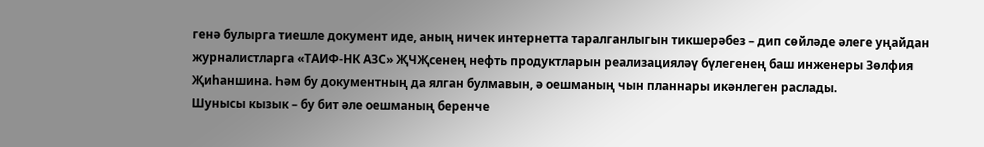генә булырга тиешле документ иде, аның ничек интернетта таралганлыгын тикшерәбез – дип сөйләде әлеге уңайдан журналистларга «ТАИФ-НК АЗС» ҖЧҖсенең нефть продуктларын реализацияләү бүлегенең баш инженеры Зөлфия Җиһаншина. Һәм бу документның да ялган булмавын, ә оешманың чын планнары икәнлеген раслады.
Шунысы кызык – бу бит әле оешманың беренче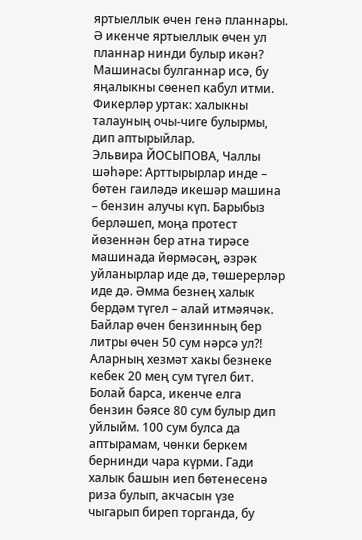яртыеллык өчен генә планнары. Ә икенче яртыеллык өчен ул планнар нинди булыр икән?
Машинасы булганнар исә, бу яңалыкны сөенеп кабул итми. Фикерләр уртак: халыкны талауның очы-чиге булырмы, дип аптырыйлар.
Эльвира ЙОСЫПОВА, Чаллы шәһәре: Арттырырлар инде – бөтен гаиләдә икешәр машина – бензин алучы күп. Барыбыз берләшеп, моңа протест йөзеннән бер атна тирәсе машинада йөрмәсәң, әзрәк уйланырлар иде дә, төшерерләр иде дә. Әмма безнең халык бердәм түгел – алай итмәячәк. Байлар өчен бензинның бер литры өчен 50 сум нәрсә ул?! Аларның хезмәт хакы безнеке кебек 20 мең сум түгел бит. Болай барса, икенче елга бензин бәясе 80 сум булыр дип уйлыйм. 100 сум булса да аптырамам, чөнки беркем бернинди чара күрми. Гади халык башын иеп бөтенесенә риза булып, акчасын үзе чыгарып биреп торганда, бу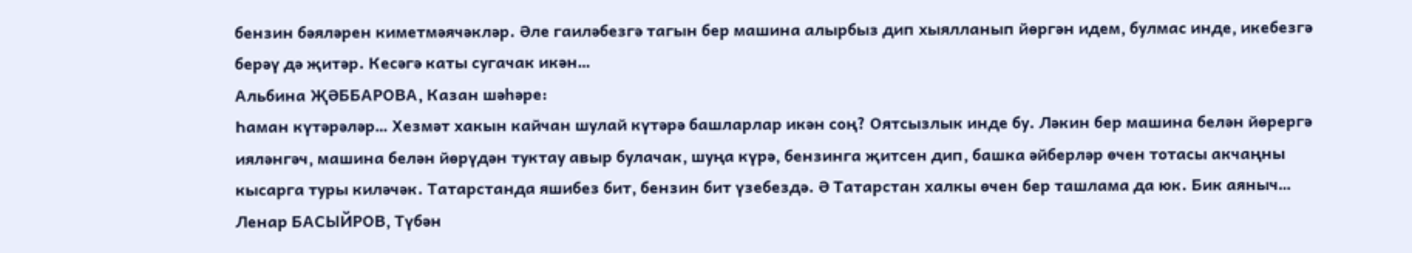бензин бәяләрен киметмәячәкләр. Әле гаиләбезгә тагын бер машина алырбыз дип хыялланып йөргән идем, булмас инде, икебезгә берәү дә җитәр. Кесәгә каты сугачак икән…
Альбина ҖӘББАРОВА, Казан шәһәре:
Һаман күтәрәләр… Хезмәт хакын кайчан шулай күтәрә башларлар икән соң? Оятсызлык инде бу. Ләкин бер машина белән йөрергә ияләнгәч, машина белән йөрүдән туктау авыр булачак, шуңа күрә, бензинга җитсен дип, башка әйберләр өчен тотасы акчаңны кысарга туры киләчәк. Татарстанда яшибез бит, бензин бит үзебездә. Ә Татарстан халкы өчен бер ташлама да юк. Бик аяныч…
Ленар БАСЫЙРОВ, Түбән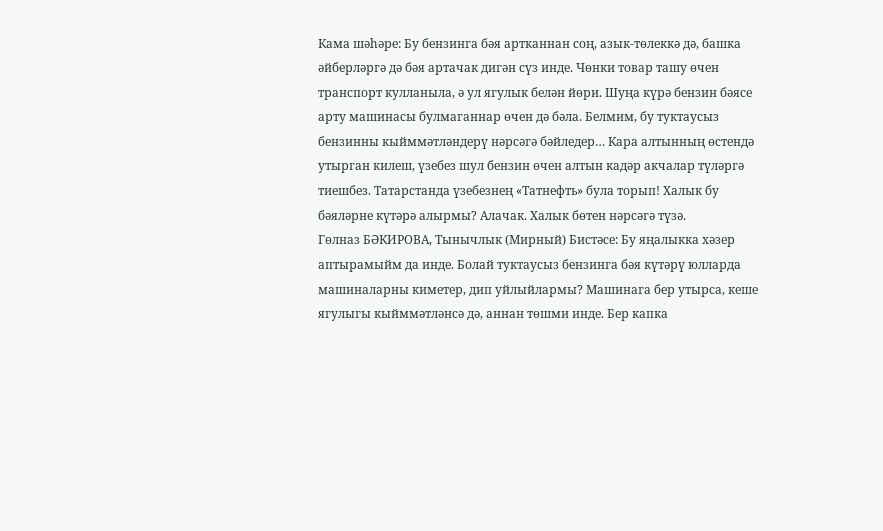Кама шәһәре: Бу бензинга бәя артканнан соң, азык-төлеккә дә, башка әйберләргә дә бәя артачак дигән сүз инде. Чөнки товар ташу өчен транспорт кулланыла, ә ул ягулык белән йөри. Шуңа күрә бензин бәясе арту машинасы булмаганнар өчен дә бәла. Белмим, бу туктаусыз бензинны кыйммәтләндерү нәрсәгә бәйледер… Кара алтынның өстендә утырган килеш, үзебез шул бензин өчен алтын кадәр акчалар түләргә тиешбез. Татарстанда үзебезнең «Татнефть» була торып! Халык бу бәяләрне күтәрә алырмы? Алачак. Халык бөтен нәрсәгә түзә.
Гөлназ БӘКИРОВА, Тынычлык (Мирный) Бистәсе: Бу яңалыкка хәзер аптырамыйм да инде. Болай туктаусыз бензинга бәя күтәрү юлларда машиналарны киметер, дип уйлыйлармы? Машинага бер утырса, кеше ягулыгы кыйммәтләнсә дә, аннан төшми инде. Бер капка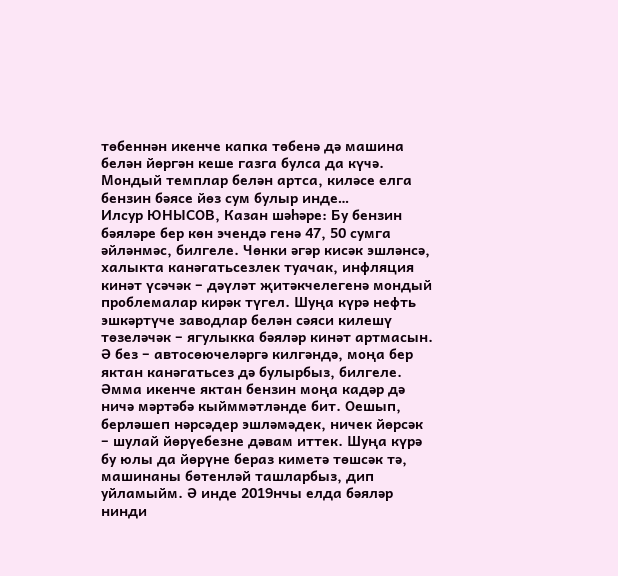төбеннән икенче капка төбенә дә машина белән йөргән кеше газга булса да күчә. Мондый темплар белән артса, киләсе елга бензин бәясе йөз сум булыр инде…
Илсур ЮНЫСОВ, Казан шәһәре: Бу бензин бәяләре бер көн эчендә генә 47, 50 сумга әйләнмәс, билгеле. Чөнки әгәр кисәк эшләнсә, халыкта канәгатьсезлек туачак, инфляция кинәт үсәчәк – дәүләт җитәкчелегенә мондый проблемалар кирәк түгел. Шуңа күрә нефть эшкәртүче заводлар белән сәяси килешү төзеләчәк – ягулыкка бәяләр кинәт артмасын. Ә без – автосөючеләргә килгәндә, моңа бер яктан канәгатьсез дә булырбыз, билгеле. Әмма икенче яктан бензин моңа кадәр дә ничә мәртәбә кыйммәтләнде бит. Оешып, берләшеп нәрсәдер эшләмәдек, ничек йөрсәк – шулай йөрүебезне дәвам иттек. Шуңа күрә бу юлы да йөрүне бераз киметә төшсәк тә, машинаны бөтенләй ташларбыз, дип уйламыйм. Ә инде 2019нчы елда бәяләр нинди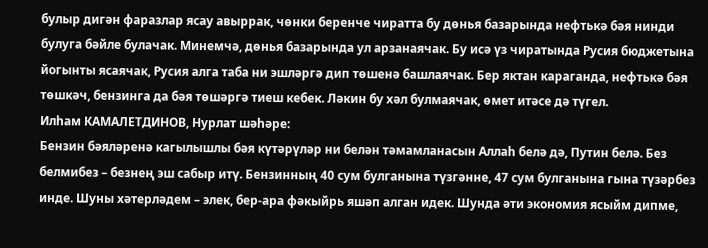булыр дигән фаразлар ясау авыррак, чөнки беренче чиратта бу дөнья базарында нефтькә бәя нинди булуга бәйле булачак. Минемчә, дөнья базарында ул арзанаячак. Бу исә үз чиратында Русия бюджетына йогынты ясаячак, Русия алга таба ни эшләргә дип төшенә башлаячак. Бер яктан караганда, нефтькә бәя төшкәч, бензинга да бәя төшәргә тиеш кебек. Ләкин бу хәл булмаячак, өмет итәсе дә түгел.
Илһам КАМАЛЕТДИНОВ, Нурлат шәһәре:
Бензин бәяләренә кагылышлы бәя күтәрүләр ни белән тәмамланасын Аллаһ белә дә, Путин белә. Без белмибез – безнең эш сабыр итү. Бензинның 40 сум булганына түзгәнне, 47 сум булганына гына түзәрбез инде. Шуны хәтерләдем – элек, бер-ара фәкыйрь яшәп алган идек. Шунда әти экономия ясыйм дипме,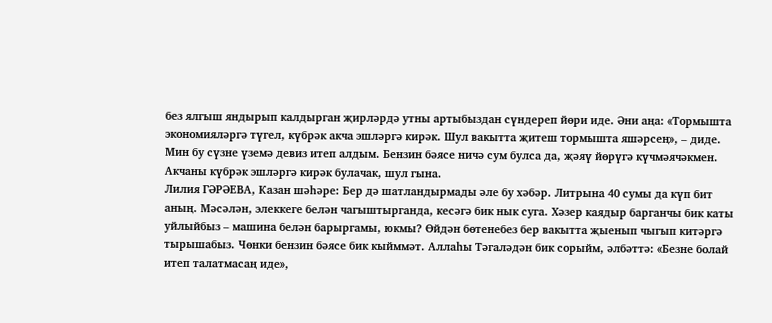без ялгыш яндырып калдырган җирләрдә утны артыбыздан сүндереп йөри иде. Әни аңа: «Тормышта экономияләргә түгел, күбрәк акча эшләргә кирәк. Шул вакытта җитеш тормышта яшәрсең», – диде. Мин бу сүзне үземә девиз итеп алдым. Бензин бәясе ничә сум булса да, җәяү йөрүгә күчмәячәкмен. Акчаны күбрәк эшләргә кирәк булачак, шул гына.
Лилия ГӘРӘЕВА, Казан шәһәре: Бер дә шатландырмады әле бу хәбәр. Литрына 40 сумы да күп бит аның. Мәсәлән, элеккеге белән чагыштырганда, кесәгә бик нык суга. Хәзер каядыр барганчы бик каты уйлыйбыз – машина белән барыргамы, юкмы? Өйдән бөтенебез бер вакытта җыенып чыгып китәргә тырышабыз. Чөнки бензин бәясе бик кыйммәт. Аллаһы Тәгаләдән бик сорыйм, әлбәттә: «Безне болай итеп талатмасаң иде»,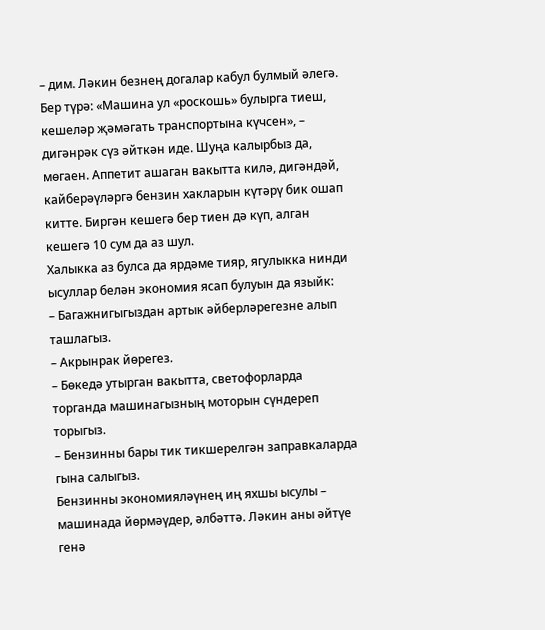– дим. Ләкин безнең догалар кабул булмый әлегә. Бер түрә: «Машина ул «роскошь» булырга тиеш, кешеләр җәмәгать транспортына күчсен», – дигәнрәк сүз әйткән иде. Шуңа калырбыз да, мөгаен. Аппетит ашаган вакытта килә, дигәндәй, кайберәүләргә бензин хакларын күтәрү бик ошап китте. Биргән кешегә бер тиен дә күп, алган кешегә 10 сум да аз шул.
Халыкка аз булса да ярдәме тияр, ягулыкка нинди ысуллар белән экономия ясап булуын да языйк:
– Багажнигыгыздан артык әйберләрегезне алып ташлагыз.
– Акрынрак йөрегез.
– Бөкедә утырган вакытта, светофорларда торганда машинагызның моторын сүндереп торыгыз.
– Бензинны бары тик тикшерелгән заправкаларда гына салыгыз.
Бензинны экономияләүнең иң яхшы ысулы – машинада йөрмәүдер, әлбәттә. Ләкин аны әйтүе генә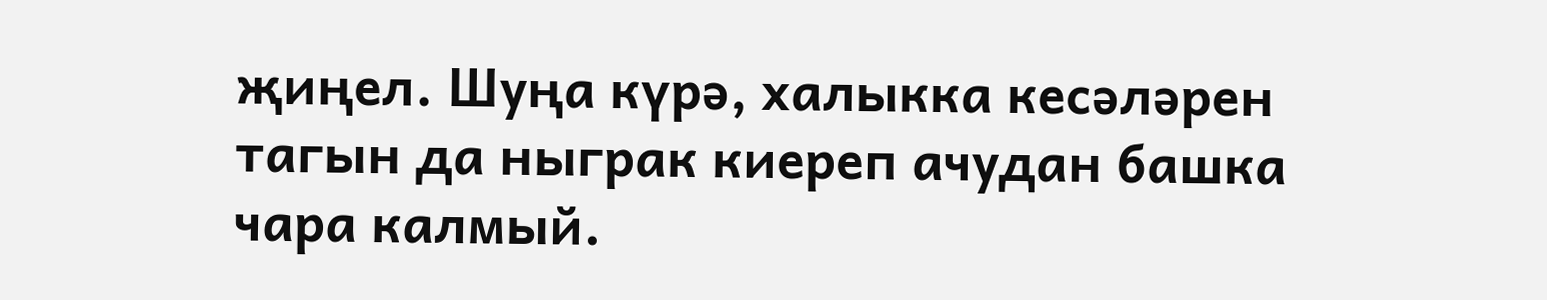җиңел. Шуңа күрә, халыкка кесәләрен тагын да ныграк киереп ачудан башка чара калмый.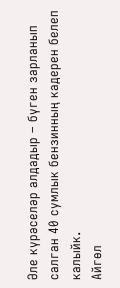Әле күрәселәр алдадыр – бүген зарланып салган 40 сумлык бензинның кадерен белеп калыйк.
Айгөл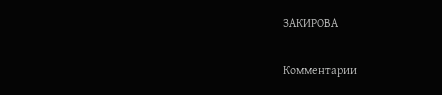ЗАКИРОВА

Комментарии